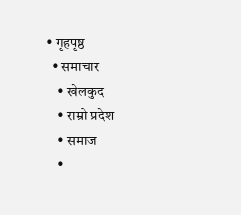• गृहपृष्ठ
  • समाचार
    • खेलकुद
    • राम्रो प्रदेश
    • समाज
    •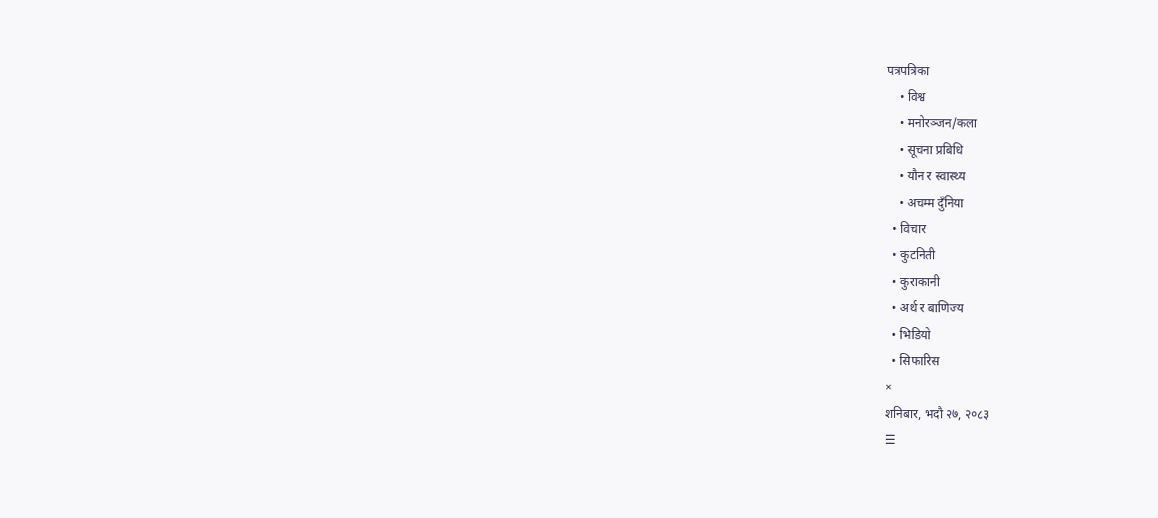पत्रपत्रिका
    • विश्व
    • मनोरञ्जन/कला
    • सूचना प्रबिधि
    • यौन र स्वास्थ्य
    • अचम्म दुँनिया
  • विचार
  • कुटनिती
  • कुराकानी
  • अर्थ र बाणिज्य
  • भिडियो
  • सिफारिस
×
शनिबार, भदौ २७, २०८३
☰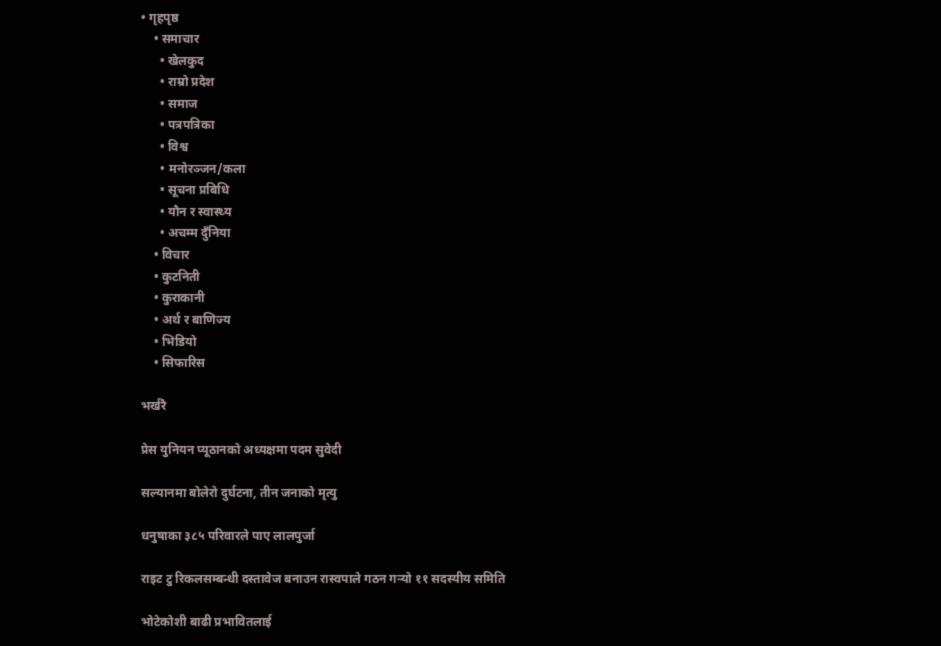• गृहपृष्ठ
    • समाचार
      • खेलकुद
      • राम्रो प्रदेश
      • समाज
      • पत्रपत्रिका
      • विश्व
      • मनोरञ्जन/कला
      • सूचना प्रबिधि
      • यौन र स्वास्थ्य
      • अचम्म दुँनिया
    • विचार
    • कुटनिती
    • कुराकानी
    • अर्थ र बाणिज्य
    • भिडियो
    • सिफारिस

भर्खरै

प्रेस युनियन प्यूठानको अध्यक्षमा पदम सुवेदी

सल्यानमा बोलेरो दुर्घटना, तीन जनाको मृत्यु

धनुषाका ३८५ परिवारले पाए लालपुर्जा

राइट टु रिकलसम्बन्धी दस्तावेज बनाउन रास्वपाले गठन गर्‍यो ११ सदस्यीय समिति

भोटेकोशी बाढी प्रभावितलाई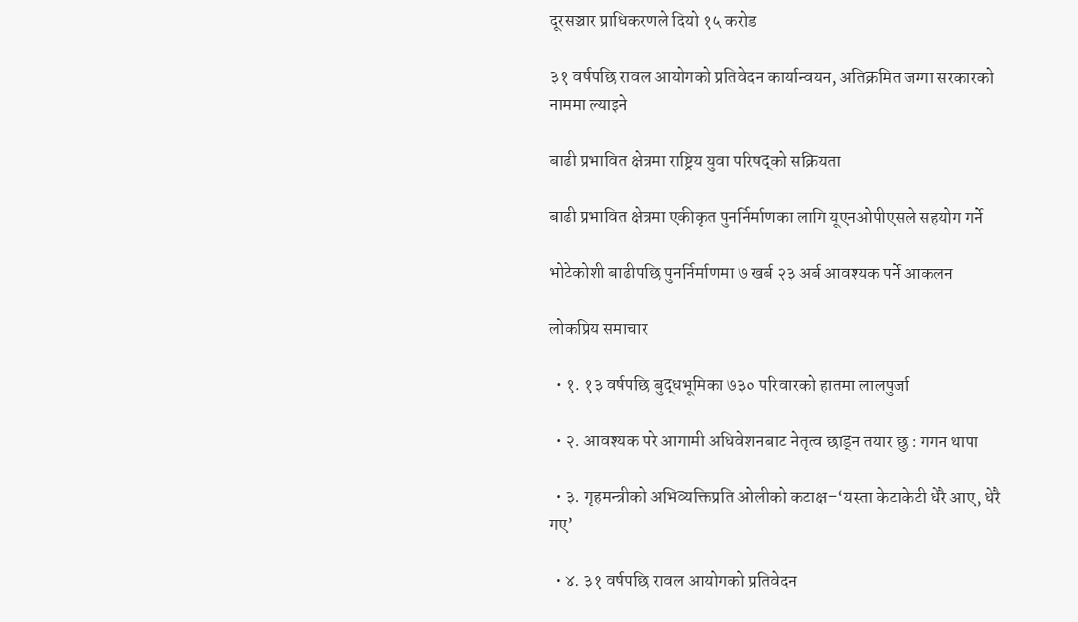दूरसञ्चार प्राधिकरणले दियो १५ करोड

३१ वर्षपछि रावल आयोगको प्रतिवेदन कार्यान्वयन, अतिक्रमित जग्गा सरकारको नाममा ल्याइने

बाढी प्रभावित क्षेत्रमा राष्ट्रिय युवा परिषद्को सक्रियता

बाढी प्रभावित क्षेत्रमा एकीकृत पुनर्निर्माणका लागि यूएनओपीएसले सहयोग गर्ने

भोटेकोशी बाढीपछि पुनर्निर्माणमा ७ खर्ब २३ अर्ब आवश्यक पर्ने आकलन

लोकप्रिय समाचार

  • १. १३ वर्षपछि बुद्धभूमिका ७३० परिवारको हातमा लालपुर्जा

  • २. आवश्यक परे आगामी अधिवेशनबाट नेतृत्व छाड्न तयार छु : गगन थापा

  • ३. गृहमन्त्रीको अभिव्यक्तिप्रति ओलीको कटाक्ष–‘यस्ता केटाकेटी धेरै आए, धेरै गए’

  • ४. ३१ वर्षपछि रावल आयोगको प्रतिवेदन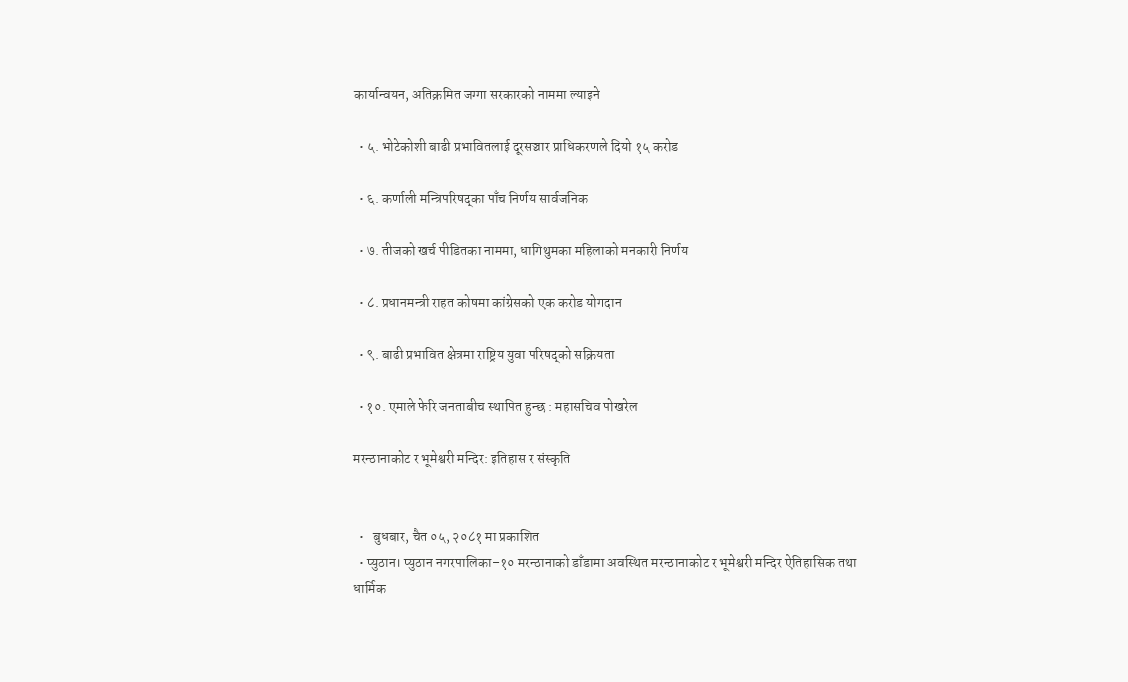कार्यान्वयन, अतिक्रमित जग्गा सरकारको नाममा ल्याइने

  • ५. भोटेकोशी बाढी प्रभावितलाई दूरसञ्चार प्राधिकरणले दियो १५ करोड

  • ६. कर्णाली मन्त्रिपरिषद्का पाँच निर्णय सार्वजनिक

  • ७. तीजको खर्च पीडितका नाममा, धागिथुमका महिलाको मनकारी निर्णय

  • ८. प्रधानमन्त्री राहत कोषमा कांग्रेसको एक करोड योगदान

  • ९. बाढी प्रभावित क्षेत्रमा राष्ट्रिय युवा परिषद्को सक्रियता

  • १०. एमाले फेरि जनताबीच स्थापित हुन्छ : महासचिव पोखरेल

मरन्ठानाकोट र भूमेश्वरी मन्दिर: इतिहास र संस्कृति


  •   बुधबार, चैत ०५, २०८१ मा प्रकाशित
  • प्युठान। प्युठान नगरपालिका–१० मरन्ठानाको डाँडामा अवस्थित मरन्ठानाकोट र भूमेश्वरी मन्दिर ऐतिहासिक तथा धार्मिक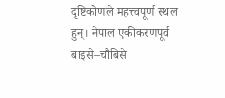दृष्टिकोणले महत्त्वपूर्ण स्थल हुन्। नेपाल एकीकरणपूर्व बाइसे–चौबिसे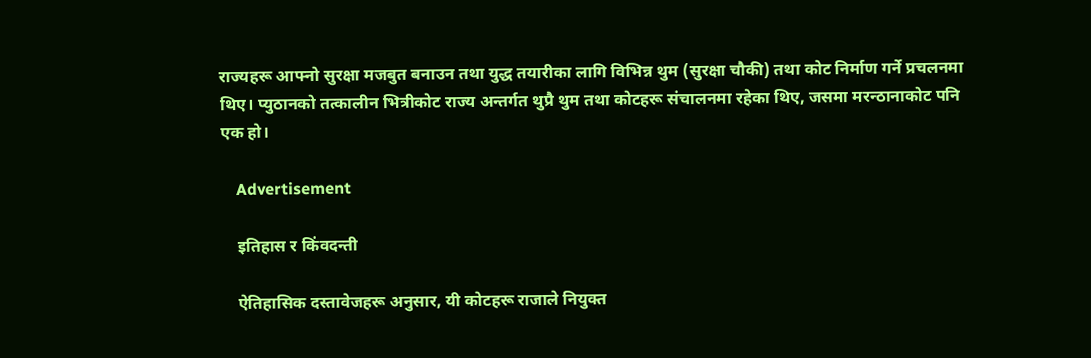राज्यहरू आफ्नो सुरक्षा मजबुत बनाउन तथा युद्ध तयारीका लागि विभिन्न थुम (सुरक्षा चौकी) तथा कोट निर्माण गर्ने प्रचलनमा थिए। प्युठानको तत्कालीन भित्रीकोट राज्य अन्तर्गत थुप्रै थुम तथा कोटहरू संचालनमा रहेका थिए, जसमा मरन्ठानाकोट पनि एक हो।

    Advertisement

    इतिहास र किंवदन्ती

    ऐतिहासिक दस्तावेजहरू अनुसार, यी कोटहरू राजाले नियुक्त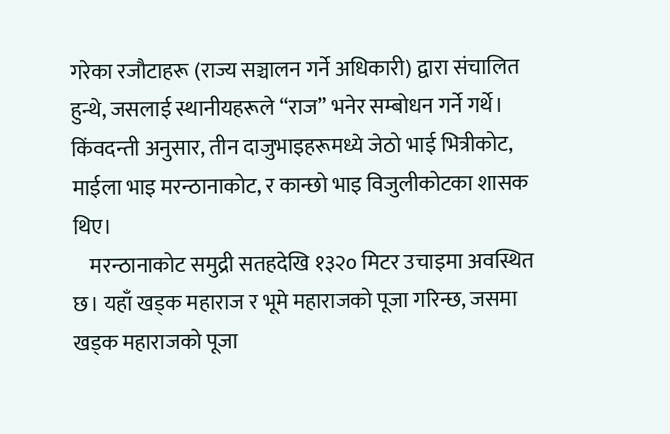गरेका रजौटाहरू (राज्य सञ्चालन गर्ने अधिकारी) द्वारा संचालित हुन्थे, जसलाई स्थानीयहरूले “राज” भनेर सम्बोधन गर्ने गर्थे। किंवदन्ती अनुसार, तीन दाजुभाइहरूमध्ये जेठो भाई भित्रीकोट, माईला भाइ मरन्ठानाकोट, र कान्छो भाइ विजुलीकोटका शासक थिए।
    मरन्ठानाकोट समुद्री सतहदेखि १३२० मिटर उचाइमा अवस्थित छ। यहाँ खड्क महाराज र भूमे महाराजको पूजा गरिन्छ, जसमा खड्क महाराजको पूजा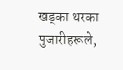खड्का थरका पुजारीहरूले,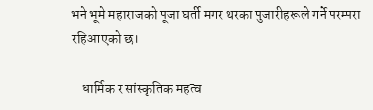भने भूमे महाराजको पूजा घर्ती मगर थरका पुजारीहरूले गर्ने परम्परा रहिआएको छ।

    धार्मिक र सांस्कृतिक महत्व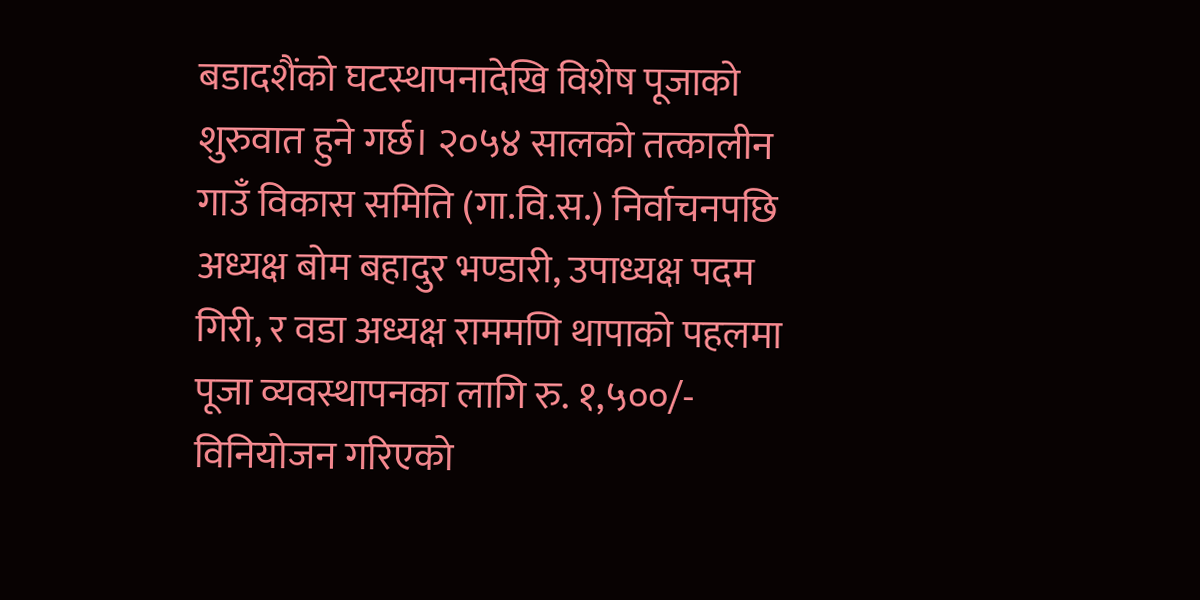बडादशैंको घटस्थापनादेखि विशेष पूजाको शुरुवात हुने गर्छ। २०५४ सालको तत्कालीन गाउँ विकास समिति (गा.वि.स.) निर्वाचनपछि अध्यक्ष बोम बहादुर भण्डारी, उपाध्यक्ष पदम गिरी, र वडा अध्यक्ष राममणि थापाको पहलमा पूजा व्यवस्थापनका लागि रु. १,५००/- विनियोजन गरिएको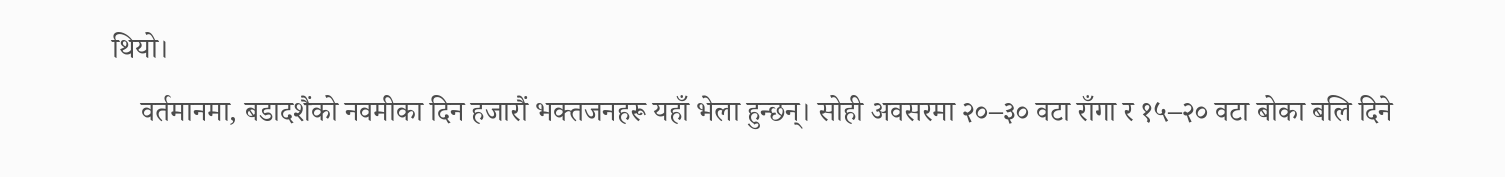थियो।
    वर्तमानमा, बडादशैंको नवमीका दिन हजारौं भक्तजनहरू यहाँ भेला हुन्छन्। सोही अवसरमा २०–३० वटा राँगा र १५–२० वटा बोका बलि दिने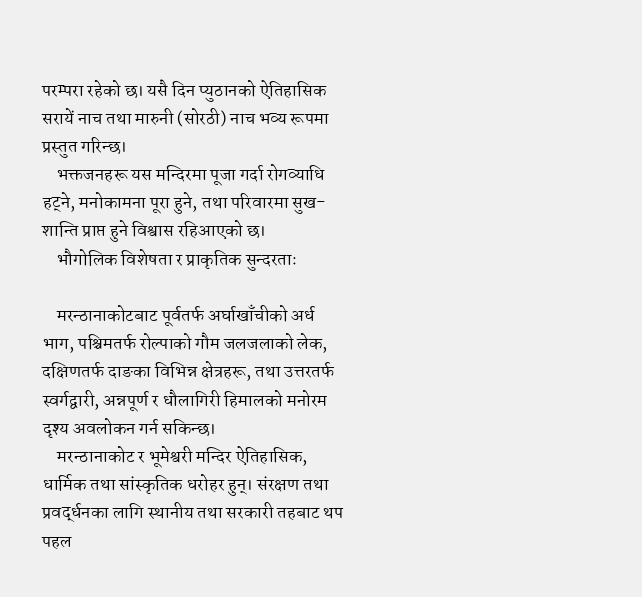परम्परा रहेको छ। यसै दिन प्युठानको ऐतिहासिक सरायें नाच तथा मारुनी (सोरठी) नाच भव्य रूपमा प्रस्तुत गरिन्छ।
    भक्तजनहरू यस मन्दिरमा पूजा गर्दा रोगव्याधि हट्ने, मनोकामना पूरा हुने, तथा परिवारमा सुख-शान्ति प्राप्त हुने विश्वास रहिआएको छ।
    भौगोलिक विशेषता र प्राकृतिक सुन्दरताः

    मरन्ठानाकोटबाट पूर्वतर्फ अर्घाखाँचीको अर्ध भाग, पश्चिमतर्फ रोल्पाको गौम जलजलाको लेक, दक्षिणतर्फ दाङका विभिन्न क्षेत्रहरू, तथा उत्तरतर्फ स्वर्गद्वारी, अन्नपूर्ण र धौलागिरी हिमालको मनोरम दृश्य अवलोकन गर्न सकिन्छ।
    मरन्ठानाकोट र भूमेश्वरी मन्दिर ऐतिहासिक, धार्मिक तथा सांस्कृतिक धरोहर हुन्। संरक्षण तथा प्रवर्द्धनका लागि स्थानीय तथा सरकारी तहबाट थप पहल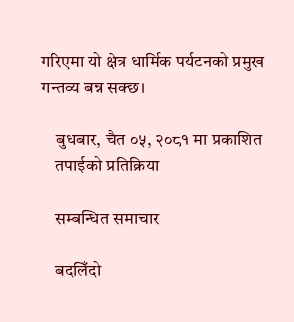गरिएमा यो क्षेत्र धार्मिक पर्यटनको प्रमुख गन्तव्य बन्न सक्छ।

    बुधबार, चैत ०५, २०८१ मा प्रकाशित
    तपाईको प्रतिक्रिया

    सम्बन्धित समाचार

    बदलिँदो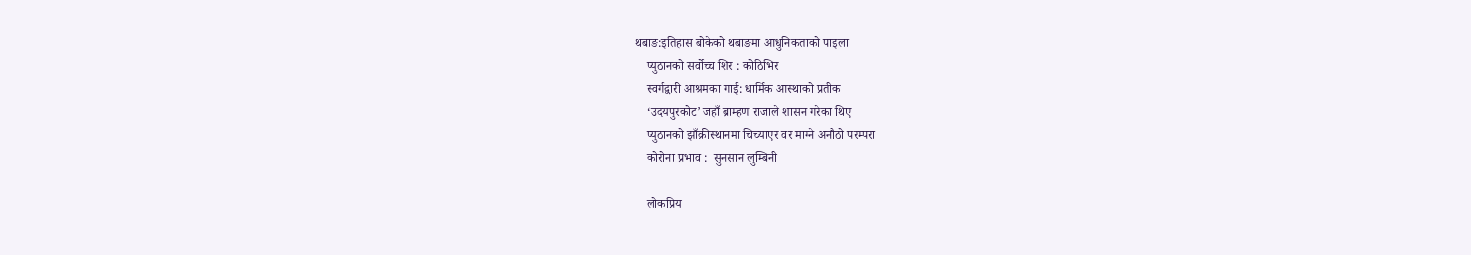थबाङ:इतिहास बोकेको थबाङमा आधुनिकताको पाइला
    प्युठानको सर्वोच्च शिर : कोठिभिर
    स्वर्गद्वारी आश्रमका गाई: धार्मिक आस्थाको प्रतीक
    ‘उदयपुरकोट’ जहाँ ब्राम्हण राजाले शासन गरेका थिए
    प्युठानको झाँक्रीस्थानमा चिच्याएर वर माग्ने अनौठो परम्परा
    कोरोना प्रभाव :  सुनसान लुम्बिनी

    लोकप्रिय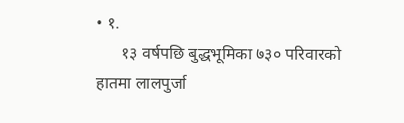• १.
      १३ वर्षपछि बुद्धभूमिका ७३० परिवारको हातमा लालपुर्जा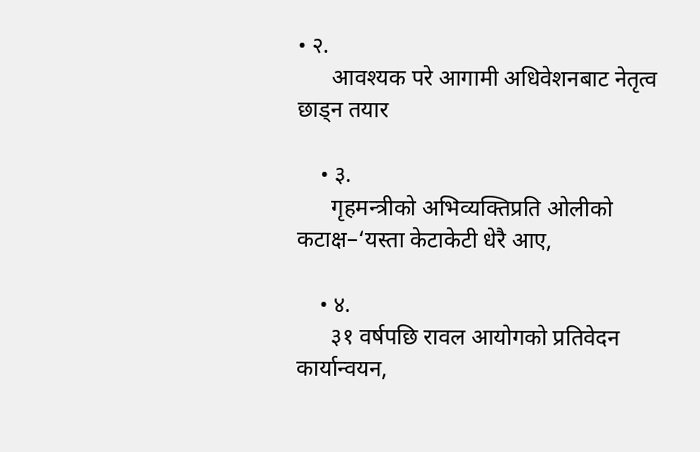• २.
      आवश्यक परे आगामी अधिवेशनबाट नेतृत्व छाड्न तयार

    • ३.
      गृहमन्त्रीको अभिव्यक्तिप्रति ओलीको कटाक्ष–‘यस्ता केटाकेटी धेरै आए,

    • ४.
      ३१ वर्षपछि रावल आयोगको प्रतिवेदन कार्यान्वयन,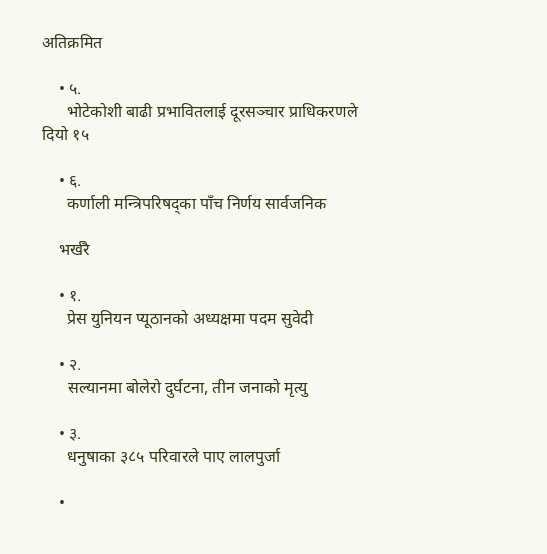अतिक्रमित

    • ५.
      भोटेकोशी बाढी प्रभावितलाई दूरसञ्चार प्राधिकरणले दियो १५

    • ६.
      कर्णाली मन्त्रिपरिषद्का पाँच निर्णय सार्वजनिक

    भर्खरै

    • १.
      प्रेस युनियन प्यूठानको अध्यक्षमा पदम सुवेदी

    • २.
      सल्यानमा बोलेरो दुर्घटना, तीन जनाको मृत्यु

    • ३.
      धनुषाका ३८५ परिवारले पाए लालपुर्जा

    •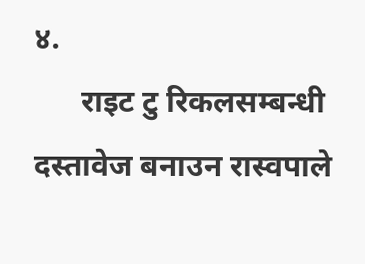४.
      राइट टु रिकलसम्बन्धी दस्तावेज बनाउन रास्वपाले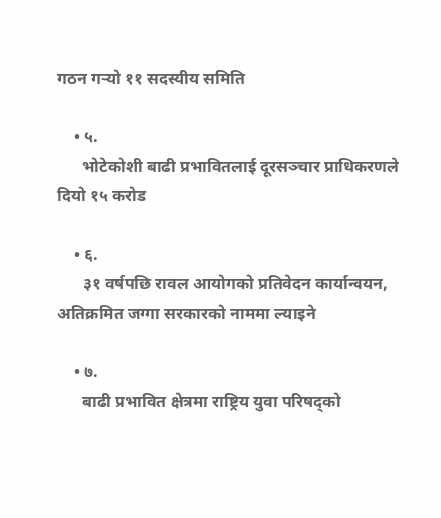गठन गर्‍यो ११ सदस्यीय समिति

    • ५.
      भोटेकोशी बाढी प्रभावितलाई दूरसञ्चार प्राधिकरणले दियो १५ करोड

    • ६.
      ३१ वर्षपछि रावल आयोगको प्रतिवेदन कार्यान्वयन, अतिक्रमित जग्गा सरकारको नाममा ल्याइने

    • ७.
      बाढी प्रभावित क्षेत्रमा राष्ट्रिय युवा परिषद्को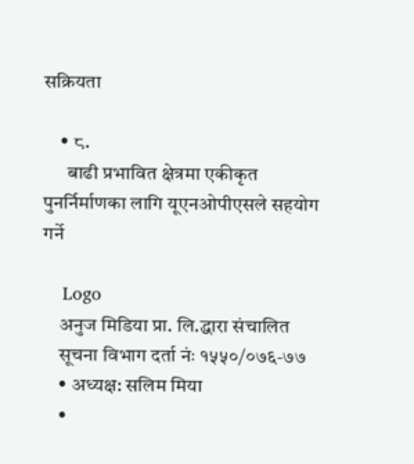सक्रियता

    • ८.
      बाढी प्रभावित क्षेत्रमा एकीकृत पुनर्निर्माणका लागि यूएनओपीएसले सहयोग गर्ने

    Logo
    अनुज मिडिया प्रा. लि.द्धारा संचालित
    सूचना विभाग दर्ता नंः १५५०/०७६-७७
    • अध्यक्ष: सलिम मिया
    •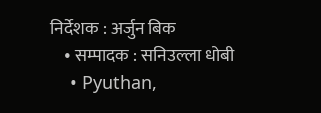निर्देशक : अर्जुन बिक
    • सम्पादक : सनिउल्ला धोबी
    • Pyuthan,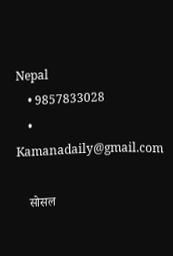Nepal
    • 9857833028
    • Kamanadaily@gmail.com

    सोसल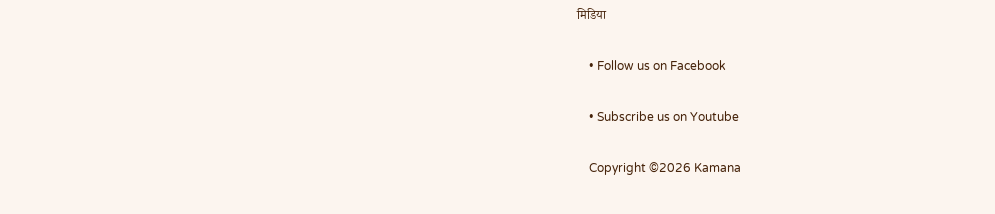मिडिया

    • Follow us on Facebook

    • Subscribe us on Youtube

    Copyright ©2026 Kamana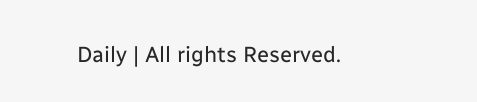Daily | All rights Reserved.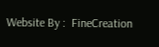Website By :  FineCreation